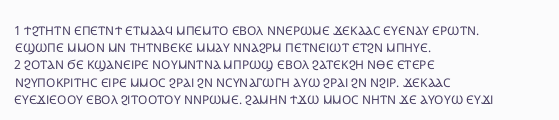1 ϮϨⲦⲎⲦⲚ ⲈⲠⲈⲦⲚϮ ⲈⲦⲘⲀⲀϤ ⲘⲠⲈⲘⲦⲞ ⲈⲂⲞⲖ ⲚⲚⲈⲢⲰⲘⲈ ϪⲈⲔⲀⲀⲤ ⲈⲨⲈⲚⲀⲨ ⲈⲢⲰⲦⲚ. ⲈϢⲰⲠⲈ ⲘⲘⲞⲚ ⲘⲚ ⲦⲎⲦⲚⲂⲈⲔⲈ ⲘⲘⲀⲨ ⲚⲚⲀϨⲢⲘ ⲠⲈⲦⲚⲈⲒⲰⲦ ⲈⲦϨⲚ ⲘⲠⲎⲨⲈ.
2 ϨⲞⲦⲀⲚ ϬⲈ ⲔϢⲀⲚⲈⲒⲢⲈ ⲚⲞⲨⲘⲚⲦⲚⲀ ⲘⲠⲢⲰϢ ⲈⲂⲞⲖ ϨⲀⲦⲈⲔϨⲎ ⲚⲐⲈ ⲈⲦⲈⲢⲈ ⲚϨⲨⲠⲞⲔⲢⲒⲦⲎⲤ ⲈⲒⲢⲈ ⲘⲘⲞⲤ ϨⲢⲀⲒ ϨⲚ ⲚⲤⲨⲚⲀⲄⲰⲄⲎ ⲀⲨⲰ ϨⲢⲀⲒ ϨⲚ ⲚϨⲒⲢ. ϪⲈⲔⲀⲀⲤ ⲈⲨⲈϪⲒⲈⲞⲞⲨ ⲈⲂⲞⲖ ϨⲒⲦⲞⲞⲦⲞⲨ ⲚⲚⲢⲰⲘⲈ. ϨⲀⲘⲎⲚ ϮϪⲰ ⲘⲘⲞⲤ ⲚⲎⲦⲚ ϪⲈ ⲀⲨⲞⲨⲰ ⲈⲨϪⲒ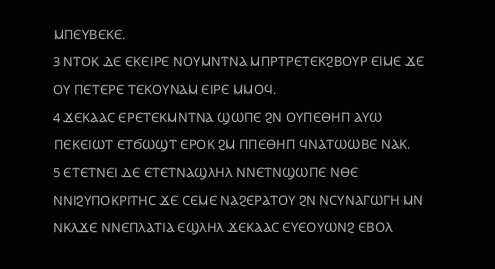ⲘⲠⲈⲨⲂⲈⲔⲈ.
3 ⲚⲦⲞⲔ ⲆⲈ ⲈⲔⲈⲒⲢⲈ ⲚⲞⲨⲘⲚⲦⲚⲀ ⲘⲠⲢⲦⲢⲈⲦⲈⲔϨⲂⲞⲨⲢ ⲈⲒⲘⲈ ϪⲈ ⲞⲨ ⲠⲈⲦⲈⲢⲈ ⲦⲈⲔⲞⲨⲚⲀⲘ ⲈⲒⲢⲈ ⲘⲘⲞϤ.
4 ϪⲈⲔⲀⲀⲤ ⲈⲢⲈⲦⲈⲔⲘⲚⲦⲚⲀ ϢⲰⲠⲈ ϨⲚ ⲞⲨⲠⲈⲐⲎⲠ ⲀⲨⲰ ⲠⲈⲔⲈⲒⲰⲦ ⲈⲦϬⲰϢⲦ ⲈⲢⲞⲔ ϨⲘ ⲠⲠⲈⲐⲎⲠ ϤⲚⲀⲦⲰⲰⲂⲈ ⲚⲀⲔ.
5 ⲈⲦⲈⲦⲚⲈⲒ ⲆⲈ ⲈⲦⲈⲦⲚⲀϢⲖⲎⲖ ⲚⲚⲈⲦⲚϢⲰⲠⲈ ⲚⲐⲈ ⲚⲚⲒϨⲨⲠⲞⲔⲢⲒⲦⲎⲤ ϪⲈ ⲤⲈⲘⲈ ⲚⲀϨⲈⲢⲀⲦⲞⲨ ϨⲚ ⲚⲤⲨⲚⲀⲄⲰⲄⲎ ⲘⲚ ⲚⲔⲖϪⲈ ⲚⲚⲈⲠⲖⲀⲦⲒⲀ ⲈϢⲖⲎⲖ ϪⲈⲔⲀⲀⲤ ⲈⲨⲈⲞⲨⲰⲚϨ ⲈⲂⲞⲖ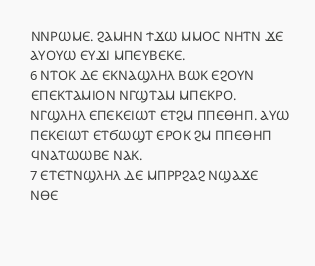ⲚⲚⲢⲰⲘⲈ. ϨⲀⲘⲎⲚ ϮϪⲰ ⲘⲘⲞⲤ ⲚⲎⲦⲚ ϪⲈ ⲀⲨⲞⲨⲰ ⲈⲨϪⲒ ⲘⲠⲈⲨⲂⲈⲔⲈ.
6 ⲚⲦⲞⲔ ⲆⲈ ⲈⲔⲚⲀϢⲖⲎⲖ ⲂⲰⲔ ⲈϨⲞⲨⲚ ⲈⲠⲈⲔⲦⲀⲘⲒⲞⲚ ⲚⲄϢⲦⲀⲘ ⲘⲠⲈⲔⲢⲞ. ⲚⲄϢⲖⲎⲖ ⲈⲠⲈⲔⲈⲒⲰⲦ ⲈⲦϨⲘ ⲠⲠⲈⲐⲎⲠ. ⲀⲨⲰ ⲠⲈⲔⲈⲒⲰⲦ ⲈⲦϬⲰϢⲦ ⲈⲢⲞⲔ ϨⲘ ⲠⲠⲈⲐⲎⲠ ϤⲚⲀⲦⲰⲰⲂⲈ ⲚⲀⲔ.
7 ⲈⲦⲈⲦⲚϢⲖⲎⲖ ⲆⲈ ⲘⲠⲢⲢϨⲀϨ ⲚϢⲀϪⲈ ⲚⲐⲈ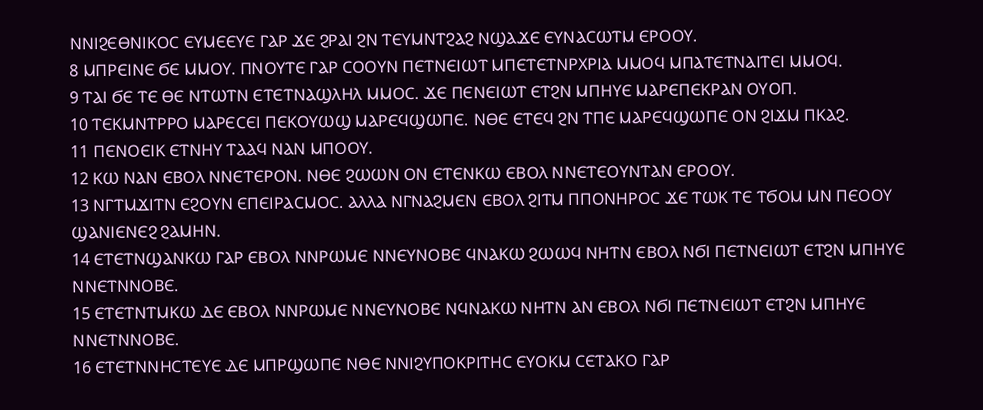ⲚⲚⲒϨⲈⲐⲚⲒⲔⲞⲤ ⲈⲨⲘⲈⲈⲨⲈ ⲄⲀⲢ ϪⲈ ϨⲢⲀⲒ ϨⲚ ⲦⲈⲨⲘⲚⲦϨⲀϨ ⲚϢⲀϪⲈ ⲈⲨⲚⲀⲤⲰⲦⲘ ⲈⲢⲞⲞⲨ.
8 ⲘⲠⲢⲈⲒⲚⲈ ϬⲈ ⲘⲘⲞⲨ. ⲠⲚⲞⲨⲦⲈ ⲄⲀⲢ ⲤⲞⲞⲨⲚ ⲠⲈⲦⲚⲈⲒⲰⲦ ⲘⲠⲈⲦⲈⲦⲚⲢⲬⲢⲒⲀ ⲘⲘⲞϤ ⲘⲠⲀⲦⲈⲦⲚⲀⲒⲦⲈⲒ ⲘⲘⲞϤ.
9 ⲦⲀⲒ ϬⲈ ⲦⲈ ⲐⲈ ⲚⲦⲰⲦⲚ ⲈⲦⲈⲦⲚⲀϢⲖⲎⲖ ⲘⲘⲞⲤ. ϪⲈ ⲠⲈⲚⲈⲒⲰⲦ ⲈⲦϨⲚ ⲘⲠⲎⲨⲈ ⲘⲀⲢⲈⲠⲈⲔⲢⲀⲚ ⲞⲨⲞⲠ.
10 ⲦⲈⲔⲘⲚⲦⲢⲢⲞ ⲘⲀⲢⲈⲤⲈⲒ ⲠⲈⲔⲞⲨⲰϢ ⲘⲀⲢⲈϤϢⲰⲠⲈ. ⲚⲐⲈ ⲈⲦⲈϤ ϨⲚ ⲦⲠⲈ ⲘⲀⲢⲈϤϢⲰⲠⲈ ⲞⲚ ϨⲒϪⲘ ⲠⲔⲀϨ.
11 ⲠⲈⲚⲞⲈⲒⲔ ⲈⲦⲚⲎⲨ ⲦⲀⲀϤ ⲚⲀⲚ ⲘⲠⲞⲞⲨ.
12 ⲔⲰ ⲚⲀⲚ ⲈⲂⲞⲖ ⲚⲚⲈⲦⲈⲢⲞⲚ. ⲚⲐⲈ ϨⲰⲰⲚ ⲞⲚ ⲈⲦⲈⲚⲔⲰ ⲈⲂⲞⲖ ⲚⲚⲈⲦⲈⲞⲨⲚⲦⲀⲚ ⲈⲢⲞⲞⲨ.
13 ⲚⲄⲦⲘϪⲒⲦⲚ ⲈϨⲞⲨⲚ ⲈⲠⲈⲒⲢⲀⲤⲘⲞⲤ. ⲀⲖⲖⲀ ⲚⲄⲚⲀϨⲘⲈⲚ ⲈⲂⲞⲖ ϨⲒⲦⲘ ⲠⲠⲞⲚⲎⲢⲞⲤ ϪⲈ ⲦⲰⲔ ⲦⲈ ⲦϬⲞⲘ ⲘⲚ ⲠⲈⲞⲞⲨ ϢⲀⲚⲒⲈⲚⲈϨ ϨⲀⲘⲎⲚ.
14 ⲈⲦⲈⲦⲚϢⲀⲚⲔⲰ ⲄⲀⲢ ⲈⲂⲞⲖ ⲚⲚⲢⲰⲘⲈ ⲚⲚⲈⲨⲚⲞⲂⲈ ϤⲚⲀⲔⲰ ϨⲰⲰϤ ⲚⲎⲦⲚ ⲈⲂⲞⲖ ⲚϬⲒ ⲠⲈⲦⲚⲈⲒⲰⲦ ⲈⲦϨⲚ ⲘⲠⲎⲨⲈ ⲚⲚⲈⲦⲚⲚⲞⲂⲈ.
15 ⲈⲦⲈⲦⲚⲦⲘⲔⲰ ⲆⲈ ⲈⲂⲞⲖ ⲚⲚⲢⲰⲘⲈ ⲚⲚⲈⲨⲚⲞⲂⲈ ⲚϤⲚⲀⲔⲰ ⲚⲎⲦⲚ ⲀⲚ ⲈⲂⲞⲖ ⲚϬⲒ ⲠⲈⲦⲚⲈⲒⲰⲦ ⲈⲦϨⲚ ⲘⲠⲎⲨⲈ ⲚⲚⲈⲦⲚⲚⲞⲂⲈ.
16 ⲈⲦⲈⲦⲚⲚⲎⲤⲦⲈⲨⲈ ⲆⲈ ⲘⲠⲢϢⲰⲠⲈ ⲚⲐⲈ ⲚⲚⲒϨⲨⲠⲞⲔⲢⲒⲦⲎⲤ ⲈⲨⲞⲔⲘ ⲤⲈⲦⲀⲔⲞ ⲄⲀⲢ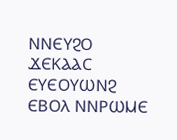ⲚⲚⲈⲨϨⲞ ϪⲈⲔⲀⲀⲤ ⲈⲨⲈⲞⲨⲰⲚϨ ⲈⲂⲞⲖ ⲚⲚⲢⲰⲘⲈ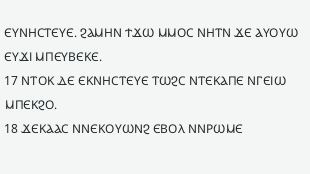ⲈⲨⲚⲎⲤⲦⲈⲨⲈ. ϨⲀⲘⲎⲚ ϮϪⲰ ⲘⲘⲞⲤ ⲚⲎⲦⲚ ϪⲈ ⲀⲨⲞⲨⲰ ⲈⲨϪⲒ ⲘⲠⲈⲨⲂⲈⲔⲈ.
17 ⲚⲦⲞⲔ ⲆⲈ ⲈⲔⲚⲎⲤⲦⲈⲨⲈ ⲦⲰϨⲤ ⲚⲦⲈⲔⲀⲠⲈ ⲚⲄⲈⲒⲰ ⲘⲠⲈⲔϨⲞ.
18 ϪⲈⲔⲀⲀⲤ ⲚⲚⲈⲔⲞⲨⲰⲚϨ ⲈⲂⲞⲖ ⲚⲚⲢⲰⲘⲈ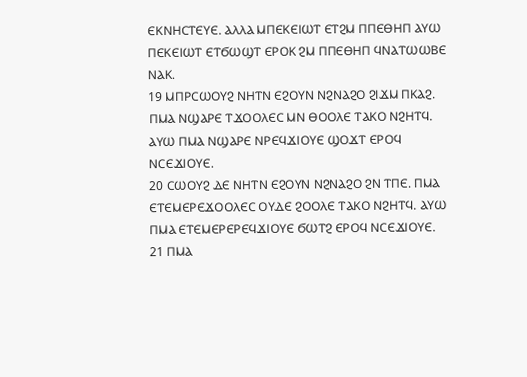ⲈⲔⲚⲎⲤⲦⲈⲨⲈ. ⲀⲖⲖⲀ ⲘⲠⲈⲔⲈⲒⲰⲦ ⲈⲦϨⲘ ⲠⲠⲈⲐⲎⲠ ⲀⲨⲰ ⲠⲈⲔⲈⲒⲰⲦ ⲈⲦϬⲰϢⲦ ⲈⲢⲞⲔ ϨⲘ ⲠⲠⲈⲐⲎⲠ ϤⲚⲀⲦⲰⲰⲂⲈ ⲚⲀⲔ.
19 ⲘⲠⲢⲤⲰⲞⲨϨ ⲚⲎⲦⲚ ⲈϨⲞⲨⲚ ⲚϨⲚⲀϨⲞ ϨⲒϪⲘ ⲠⲔⲀϨ. ⲠⲘⲀ ⲚϢⲀⲢⲈ ⲦϪⲞⲞⲖⲈⲤ ⲘⲚ ⲐⲞⲞⲖⲈ ⲦⲀⲔⲞ ⲚϨⲎⲦϤ. ⲀⲨⲰ ⲠⲘⲀ ⲚϢⲀⲢⲈ ⲚⲢⲈϤϪⲒⲞⲨⲈ ϢⲞϪⲦ ⲈⲢⲞϤ ⲚⲤⲈϪⲒⲞⲨⲈ.
20 ⲤⲰⲞⲨϨ ⲆⲈ ⲚⲎⲦⲚ ⲈϨⲞⲨⲚ ⲚϨⲚⲀϨⲞ ϨⲚ ⲦⲠⲈ. ⲠⲘⲀ ⲈⲦⲈⲘⲈⲢⲈϪⲞⲞⲖⲈⲤ ⲞⲨⲆⲈ ϨⲞⲞⲖⲈ ⲦⲀⲔⲞ ⲚϨⲎⲦϤ. ⲀⲨⲰ ⲠⲘⲀ ⲈⲦⲈⲘⲈⲢⲈⲢⲈϤϪⲒⲞⲨⲈ ϬⲰⲦϨ ⲈⲢⲞϤ ⲚⲤⲈϪⲒⲞⲨⲈ.
21 ⲠⲘⲀ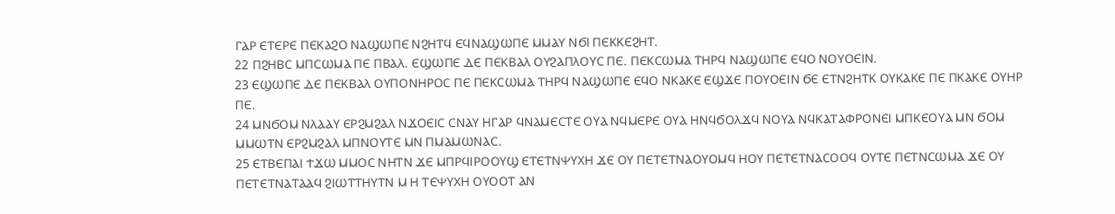ⲄⲀⲢ ⲈⲦⲈⲢⲈ ⲠⲈⲔⲀϨⲞ ⲚⲀϢⲰⲠⲈ ⲚϨⲎⲦϤ ⲈϤⲚⲀϢⲰⲠⲈ ⲘⲘⲀⲨ ⲚϬⲒ ⲠⲈⲔⲔⲈϨⲎⲦ.
22 ⲠϨⲎⲂⲤ ⲘⲠⲤⲰⲘⲀ ⲠⲈ ⲠⲂⲀⲖ. ⲈϢⲰⲠⲈ ⲆⲈ ⲠⲈⲔⲂⲀⲖ ⲞⲨϨⲀⲠⲖⲞⲨⲤ ⲠⲈ. ⲠⲈⲔⲤⲰⲘⲀ ⲦⲎⲢϤ ⲚⲀϢⲰⲠⲈ ⲈϤⲞ ⲚⲞⲨⲞⲈⲒⲚ.
23 ⲈϢⲰⲠⲈ ⲆⲈ ⲠⲈⲔⲂⲀⲖ ⲞⲨⲠⲞⲚⲎⲢⲞⲤ ⲠⲈ ⲠⲈⲔⲤⲰⲘⲀ ⲦⲎⲢϤ ⲚⲀϢⲰⲠⲈ ⲈϤⲞ ⲚⲔⲀⲔⲈ ⲈϢϪⲈ ⲠⲞⲨⲞⲈⲒⲚ ϬⲈ ⲈⲦⲚϨⲎⲦⲔ ⲞⲨⲔⲀⲔⲈ ⲠⲈ ⲠⲔⲀⲔⲈ ⲞⲨⲎⲢ ⲠⲈ.
24 ⲘⲚϬⲞⲘ ⲚⲖⲀⲀⲨ ⲈⲢϨⲘϨⲀⲖ ⲚϪⲞⲈⲒⲤ ⲤⲚⲀⲨ ⲎⲄⲀⲢ ϤⲚⲀⲘⲈⲤⲦⲈ ⲞⲨⲀ ⲚϤⲘⲈⲢⲈ ⲞⲨⲀ ⲎⲚϤϬⲞⲖϪϤ ⲚⲞⲨⲀ ⲚϤⲔⲀⲦⲀⲪⲢⲞⲚⲈⲒ ⲘⲠⲔⲈⲞⲨⲀ ⲘⲚ ϬⲞⲘ ⲘⲘⲰⲦⲚ ⲈⲢϨⲘϨⲀⲖ ⲘⲠⲚⲞⲨⲦⲈ ⲘⲚ ⲠⲘⲀⲘⲰⲚⲀⲤ.
25 ⲈⲦⲂⲈⲠⲀⲒ ϮϪⲰ ⲘⲘⲞⲤ ⲚⲎⲦⲚ ϪⲈ ⲘⲠⲢϤⲒⲢⲞⲞⲨϢ ⲈⲦⲈⲦⲚⲮⲨⲬⲎ ϪⲈ ⲞⲨ ⲠⲈⲦⲈⲦⲚⲀⲞⲨⲞⲘϤ ⲎⲞⲨ ⲠⲈⲦⲈⲦⲚⲀⲤⲞⲞϤ ⲞⲨⲦⲈ ⲠⲈⲦⲚⲤⲰⲘⲀ ϪⲈ ⲞⲨ ⲠⲈⲦⲈⲦⲚⲀⲦⲀⲀϤ ϨⲒⲰⲦⲦⲎⲨⲦⲚ Ⲙ Ⲏ ⲦⲈⲮⲨⲬⲎ ⲞⲨⲞⲞⲦ ⲀⲚ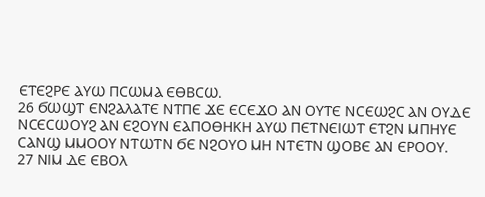ⲈⲦⲈϨⲢⲈ ⲀⲨⲰ ⲠⲤⲰⲘⲀ ⲈⲐⲂⲤⲰ.
26 ϬⲰϢⲦ ⲈⲚϨⲀⲖⲀⲦⲈ ⲚⲦⲠⲈ ϪⲈ ⲈⲤⲈϪⲞ ⲀⲚ ⲞⲨⲦⲈ ⲚⲤⲈⲰϨⲤ ⲀⲚ ⲞⲨⲆⲈ ⲚⲤⲈⲤⲰⲞⲨϨ ⲀⲚ ⲈϨⲞⲨⲚ ⲈⲀⲠⲞⲐⲎⲔⲎ ⲀⲨⲰ ⲠⲈⲦⲚⲈⲒⲰⲦ ⲈⲦϨⲚ ⲘⲠⲎⲨⲈ ⲤⲀⲚϢ ⲘⲘⲞⲞⲨ ⲚⲦⲰⲦⲚ ϬⲈ ⲚϨⲞⲨⲞ ⲘⲎ ⲚⲦⲈⲦⲚ ϢⲞⲂⲈ ⲀⲚ ⲈⲢⲞⲞⲨ.
27 ⲚⲒⲘ ⲆⲈ ⲈⲂⲞⲖ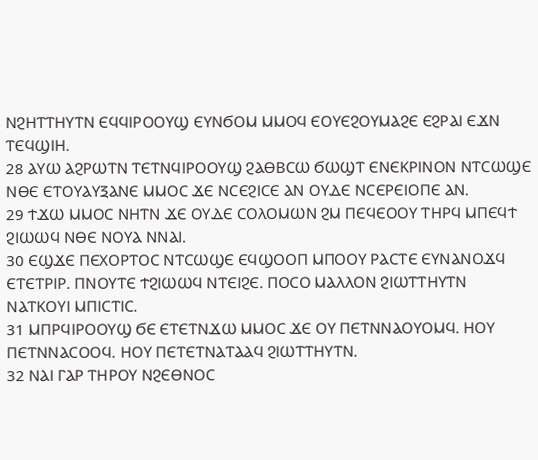ⲚϨⲎⲦⲦⲎⲨⲦⲚ ⲈϤϤⲒⲢⲞⲞⲨϢ ⲈⲨⲚϬⲞⲘ ⲘⲘⲞϤ ⲈⲞⲨⲈϨⲞⲨⲘⲀϨⲈ ⲈϨⲢⲀⲒ ⲈϪⲚ ⲦⲈϤϢⲒⲎ.
28 ⲀⲨⲰ ⲀϨⲢⲰⲦⲚ ⲦⲈⲦⲚϤⲒⲢⲞⲞⲨϢ ϨⲀⲐⲂⲤⲰ ϬⲰϢⲦ ⲈⲚⲈⲔⲢⲒⲚⲞⲚ ⲚⲦⲤⲰϢⲈ ⲚⲐⲈ ⲈⲦⲞⲨⲀⲨⲜⲀⲚⲈ ⲘⲘⲞⲤ ϪⲈ ⲚⲤⲈϨⲒⲤⲈ ⲀⲚ ⲞⲨⲆⲈ ⲚⲤⲈⲢⲈⲒⲞⲠⲈ ⲀⲚ.
29 ϮϪⲰ ⲘⲘⲞⲤ ⲚⲎⲦⲚ ϪⲈ ⲞⲨⲆⲈ ⲤⲞⲖⲞⲘⲰⲚ ϨⲘ ⲠⲈϤⲈⲞⲞⲨ ⲦⲎⲢϤ ⲘⲠⲈϤϮ ϨⲒⲰⲰϤ ⲚⲐⲈ ⲚⲞⲨⲀ ⲚⲚⲀⲒ.
30 ⲈϢϪⲈ ⲠⲈⲬⲞⲢⲦⲞⲤ ⲚⲦⲤⲰϢⲈ ⲈϤϢⲞⲞⲠ ⲘⲠⲞⲞⲨ ⲢⲀⲤⲦⲈ ⲈⲨⲚⲀⲚⲞϪϤ ⲈⲦⲈⲦⲢⲒⲢ. ⲠⲚⲞⲨⲦⲈ ϮϨⲒⲰⲰϤ ⲚⲦⲈⲒϨⲈ. ⲠⲞⲤⲞ ⲘⲀⲖⲖⲞⲚ ϨⲒⲰⲦⲦⲎⲨⲦⲚ ⲚⲀⲦⲔⲞⲨⲒ ⲘⲠⲒⲤⲦⲒⲤ.
31 ⲘⲠⲢϤⲒⲢⲞⲞⲨϢ ϬⲈ ⲈⲦⲈⲦⲚϪⲰ ⲘⲘⲞⲤ ϪⲈ ⲞⲨ ⲠⲈⲦⲚⲚⲀⲞⲨⲞⲘϤ. ⲎⲞⲨ ⲠⲈⲦⲚⲚⲀⲤⲞⲞϤ. ⲎⲞⲨ ⲠⲈⲦⲈⲦⲚⲀⲦⲀⲀϤ ϨⲒⲰⲦⲦⲎⲨⲦⲚ.
32 ⲚⲀⲒ ⲄⲀⲢ ⲦⲎⲢⲞⲨ ⲚϨⲈⲐⲚⲞⲤ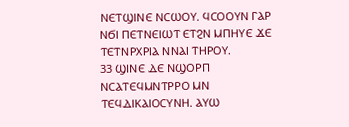ⲚⲈⲦϢⲒⲚⲈ ⲚⲤⲰⲞⲨ. ϤⲤⲞⲞⲨⲚ ⲄⲀⲢ ⲚϬⲒ ⲠⲈⲦⲚⲈⲒⲰⲦ ⲈⲦϨⲚ ⲘⲠⲎⲨⲈ ϪⲈ ⲦⲈⲦⲚⲢⲬⲢⲒⲀ ⲚⲚⲀⲒ ⲦⲎⲢⲞⲨ.
33 ϢⲒⲚⲈ ⲆⲈ ⲚϢⲞⲢⲠ ⲚⲤⲀⲦⲈϤⲘⲚⲦⲢⲢⲞ ⲘⲚ ⲦⲈϤⲆⲒⲔⲀⲒⲞⲤⲨⲚⲎ. ⲀⲨⲰ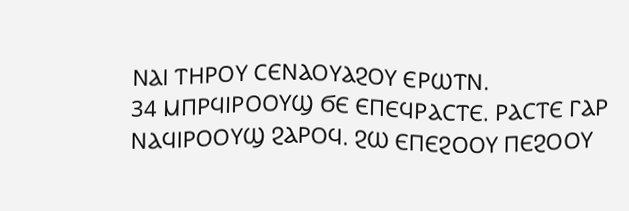ⲚⲀⲒ ⲦⲎⲢⲞⲨ ⲤⲈⲚⲀⲞⲨⲀϨⲞⲨ ⲈⲢⲰⲦⲚ.
34 ⲘⲠⲢϤⲒⲢⲞⲞⲨϢ ϬⲈ ⲈⲠⲈϤⲢⲀⲤⲦⲈ. ⲢⲀⲤⲦⲈ ⲄⲀⲢ ⲚⲀϤⲒⲢⲞⲞⲨϢ ϨⲀⲢⲞϤ. ϨⲰ ⲈⲠⲈϨⲞⲞⲨ ⲠⲈϨⲞⲞⲨ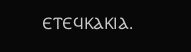ⲈⲦⲈϤⲔⲀⲔⲒⲀ.